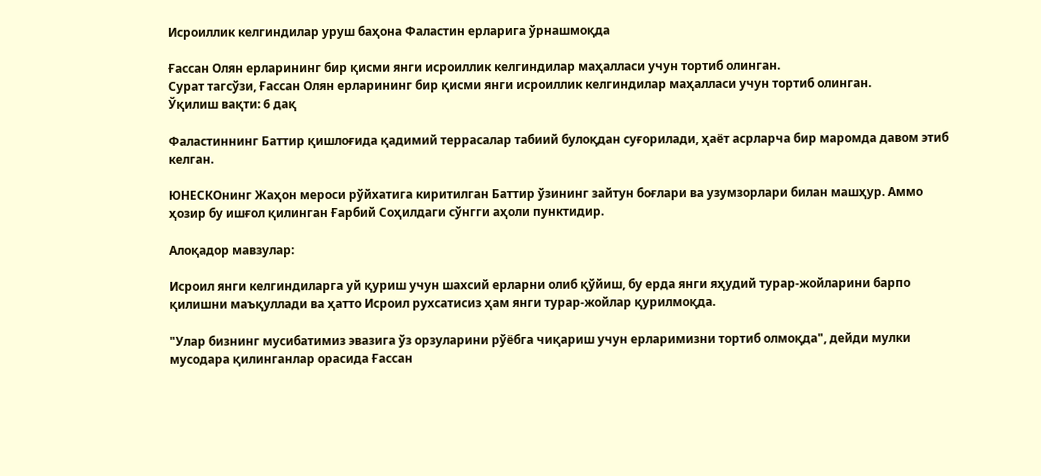Исроиллик келгиндилар уруш баҳона Фаластин ерларига ўрнашмоқда

Ғассан Олян ерларининг бир қисми янги исроиллик келгиндилар маҳалласи учун тортиб олинган.
Сурат тагсўзи, Ғассан Олян ерларининг бир қисми янги исроиллик келгиндилар маҳалласи учун тортиб олинган.
Ўқилиш вақти: 6 дақ

Фаластиннинг Баттир қишлоғида қадимий террасалар табиий булоқдан суғорилади, ҳаёт асрларча бир маромда давом этиб келган.

ЮНEСКОнинг Жаҳон мероси рўйхатига киритилган Баттир ўзининг зайтун боғлари ва узумзорлари билан машҳур. Аммо ҳозир бу ишғол қилинган Ғарбий Соҳилдаги сўнгги аҳоли пунктидир.

Алоқадор мавзулар:

Исроил янги келгиндиларга уй қуриш учун шахсий ерларни олиб қўйиш, бу ерда янги яҳудий турар-жойларини барпо қилишни маъқуллади ва ҳатто Исроил рухсатисиз ҳам янги турар-жойлар қурилмоқда.

"Улар бизнинг мусибатимиз эвазига ўз орзуларини рўёбга чиқариш учун ерларимизни тортиб олмоқда", дейди мулки мусодара қилинганлар орасида Ғассан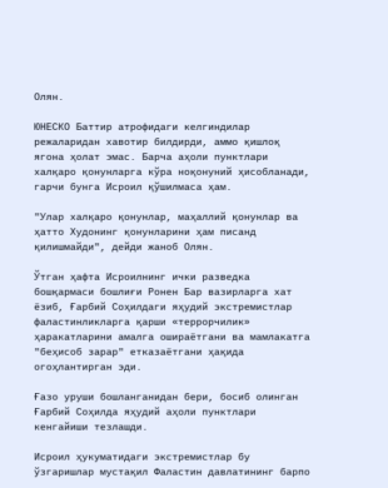Олян.

ЮНЕСКО Баттир атрофидаги келгиндилар режаларидан хавотир билдирди, аммо қишлоқ ягона ҳолат эмас. Барча аҳоли пунктлари халқаро қонунларга кўра ноқонуний ҳисобланади, гарчи бунга Исроил қўшилмаса ҳам.

"Улар халқаро қонунлар, маҳаллий қонунлар ва ҳатто Худонинг қонунларини ҳам писанд қилишмайди", дейди жаноб Олян.

Ўтган ҳафта Исроилнинг ички разведка бошқармаси бошлиғи Ронен Бар вазирларга хат ёзиб, Ғарбий Соҳилдаги яҳудий экстремистлар фаластинликларга қарши «террорчилик» ҳаракатларини амалга ошираётгани ва мамлакатга "беҳисоб зарар" етказаётгани ҳақида огоҳлантирган эди.

Ғазо уруши бошланганидан бери, босиб олинган Ғарбий Соҳилда яҳудий аҳоли пунктлари кенгайиши тезлашди.

Исроил ҳукуматидаги экстремистлар бу ўзгаришлар мустақил Фаластин давлатининг барпо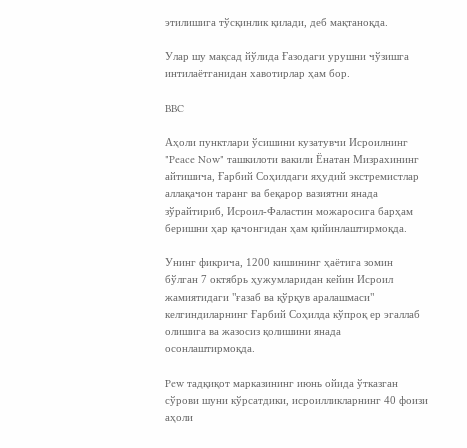этилишига тўсқинлик қилади, деб мақтаноқда.

Улар шу мақсад йўлида Ғазодаги урушни чўзишга интилаётганидан хавотирлар ҳам бор.

BBC

Аҳоли пунктлари ўсишини кузатувчи Исроилнинг "Peace Now" ташкилоти вакили Ёнатан Мизрахининг айтишича, Ғарбий Соҳилдаги яҳудий экстремистлар аллақачон таранг ва беқарор вазиятни янада зўрайтириб, Исроил-Фаластин можаросига барҳам беришни ҳар қачонгидан ҳам қийинлаштирмоқда.

Унинг фикрича, 1200 кишининг ҳаётига зомин бўлган 7 октябрь ҳужумларидан кейин Исроил жамиятидаги "ғазаб ва қўрқув аралашмаси" келгиндиларнинг Ғарбий Соҳилда кўпроқ ер эгаллаб олишига ва жазосиз қолишини янада осонлаштирмоқда.

Pew тадқиқот марказининг июнь ойида ўтказган сўрови шуни кўрсатдики, исроилликларнинг 40 фоизи аҳоли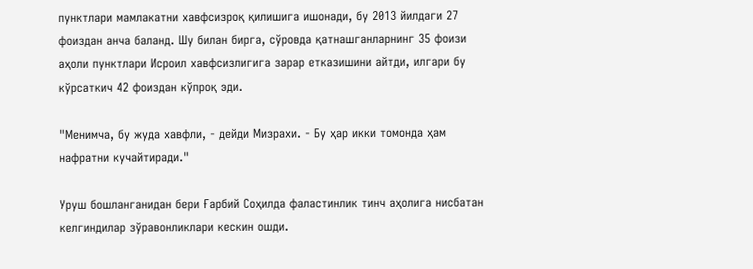пунктлари мамлакатни хавфсизроқ қилишига ишонади, бу 2013 йилдаги 27 фоиздан анча баланд. Шу билан бирга, сўровда қатнашганларнинг 35 фоизи аҳоли пунктлари Исроил хавфсизлигига зарар етказишини айтди, илгари бу кўрсаткич 42 фоиздан кўпроқ эди.

"Менимча, бу жуда хавфли, - дейди Мизрахи. - Бу ҳар икки томонда ҳам нафратни кучайтиради."

Уруш бошланганидан бери Ғарбий Соҳилда фаластинлик тинч аҳолига нисбатан келгиндилар зўравонликлари кескин ошди.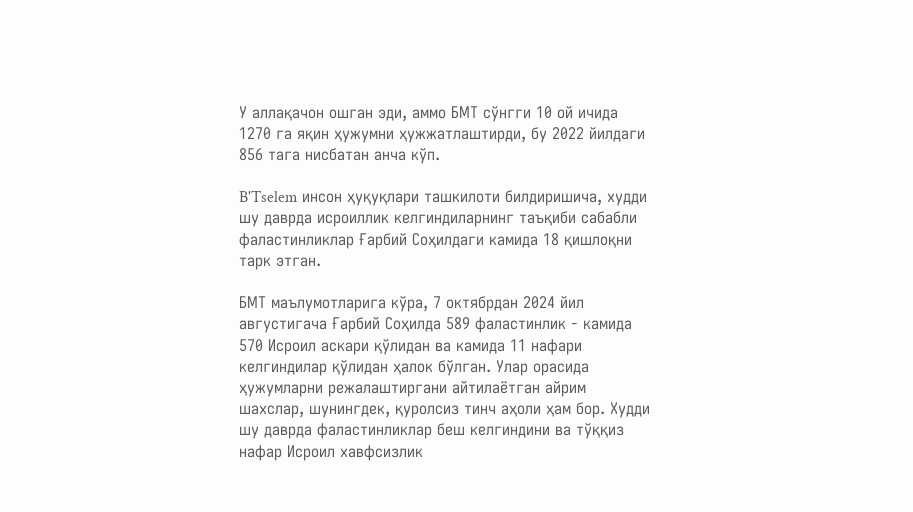У аллақачон ошган эди, аммо БМТ сўнгги 10 ой ичида 1270 га яқин ҳужумни ҳужжатлаштирди, бу 2022 йилдаги 856 тага нисбатан анча кўп.

B'Tselem инсон ҳуқуқлари ташкилоти билдиришича, худди шу даврда исроиллик келгиндиларнинг таъқиби сабабли фаластинликлар Ғарбий Соҳилдаги камида 18 қишлоқни тарк этган.

БМТ маълумотларига кўра, 7 октябрдан 2024 йил августигача Ғарбий Соҳилда 589 фаластинлик - камида 570 Исроил аскари қўлидан ва камида 11 нафари келгиндилар қўлидан ҳалок бўлган. Улар орасида ҳужумларни режалаштиргани айтилаётган айрим шахслар, шунингдек, қуролсиз тинч аҳоли ҳам бор. Худди шу даврда фаластинликлар беш келгиндини ва тўққиз нафар Исроил хавфсизлик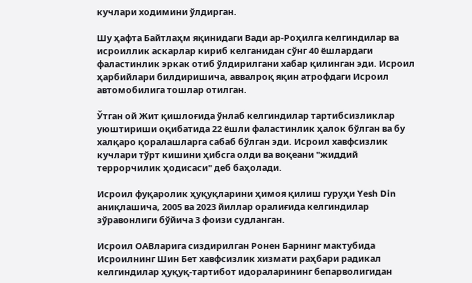кучлари ходимини ўлдирган.

Шу ҳафта Байтлаҳм яқинидаги Вади ар-Роҳилга келгиндилар ва исроиллик аскарлар кириб келганидан сўнг 40 ёшлардаги фаластинлик эркак отиб ўлдирилгани хабар қилинган эди. Исроил ҳарбийлари билдиришича, аввалроқ яқин атрофдаги Исроил автомобилига тошлар отилган.

Ўтган ой Жит қишлоғида ўнлаб келгиндилар тартибсизликлар уюштириши оқибатида 22 ёшли фаластинлик ҳалок бўлган ва бу халқаро қоралашларга сабаб бўлган эди. Исроил хавфсизлик кучлари тўрт кишини ҳибсга олди ва воқеани "жиддий террорчилик ҳодисаси" деб баҳолади.

Исроил фуқаролик ҳуқуқларини ҳимоя қилиш гуруҳи Yesh Din аниқлашича, 2005 ва 2023 йиллар оралиғида келгиндилар зўравонлиги бўйича 3 фоизи судланган.

Исроил ОАВларига сиздирилган Ронен Барнинг мактубида Исроилнинг Шин Бет хавфсизлик хизмати раҳбари радикал келгиндилар ҳуқуқ-тартибот идораларининг бепарволигидан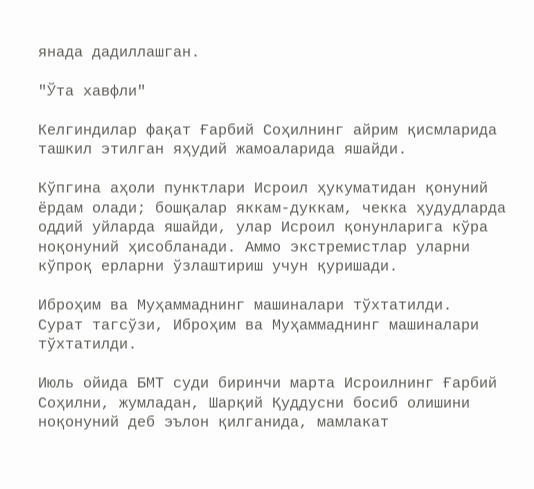янада дадиллашган.

"Ўта хавфли"

Келгиндилар фақат Ғарбий Соҳилнинг айрим қисмларида ташкил этилган яҳудий жамоаларида яшайди.

Кўпгина аҳоли пунктлари Исроил ҳукуматидан қонуний ёрдам олади; бошқалар яккам-дуккам, чекка ҳудудларда оддий уйларда яшайди, улар Исроил қонунларига кўра ноқонуний ҳисобланади. Аммо экстремистлар уларни кўпроқ ерларни ўзлаштириш учун қуришади.

Иброҳим ва Муҳаммаднинг машиналари тўхтатилди.
Сурат тагсўзи, Иброҳим ва Муҳаммаднинг машиналари тўхтатилди.

Июль ойида БМТ суди биринчи марта Исроилнинг Ғарбий Соҳилни, жумладан, Шарқий Қуддусни босиб олишини ноқонуний деб эълон қилганида, мамлакат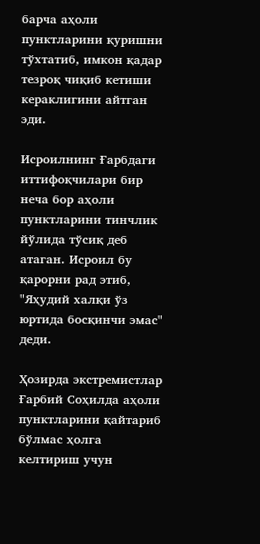барча аҳоли пунктларини қуришни тўхтатиб, имкон қадар тезроқ чиқиб кетиши кераклигини айтган эди.

Исроилнинг Ғарбдаги иттифоқчилари бир неча бор аҳоли пунктларини тинчлик йўлида тўсиқ деб атаган. Исроил бу қарорни рад этиб, "Яҳудий халқи ўз юртида босқинчи эмас" деди.

Ҳозирда экстремистлар Ғарбий Соҳилда аҳоли пунктларини қайтариб бўлмас ҳолга келтириш учун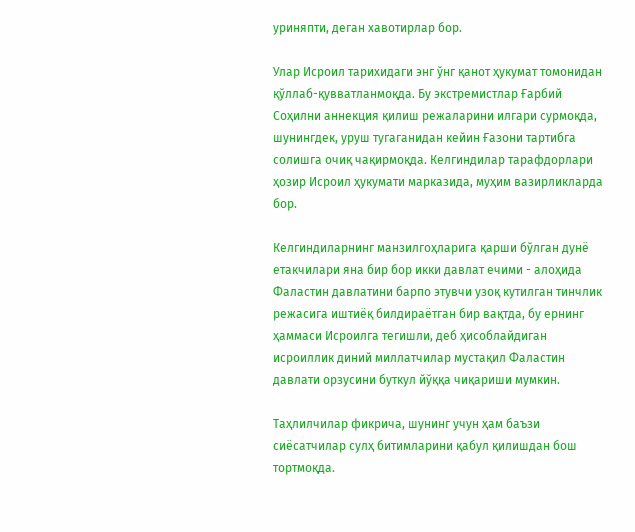уриняпти, деган хавотирлар бор.

Улар Исроил тарихидаги энг ўнг қанот ҳукумат томонидан қўллаб-қувватланмоқда. Бу экстремистлар Ғарбий Соҳилни аннекция қилиш режаларини илгари сурмоқда, шунингдек, уруш тугаганидан кейин Ғазони тартибга солишга очиқ чақирмоқда. Келгиндилар тарафдорлари ҳозир Исроил ҳукумати марказида, муҳим вазирликларда бор.

Келгиндиларнинг манзилгоҳларига қарши бўлган дунё етакчилари яна бир бор икки давлат ечими - алоҳида Фаластин давлатини барпо этувчи узоқ кутилган тинчлик режасига иштиёқ билдираётган бир вақтда, бу ернинг ҳаммаси Исроилга тегишли, деб ҳисоблайдиган исроиллик диний миллатчилар мустақил Фаластин давлати орзусини буткул йўққа чиқариши мумкин.

Таҳлилчилар фикрича, шунинг учун ҳам баъзи сиёсатчилар сулҳ битимларини қабул қилишдан бош тортмоқда.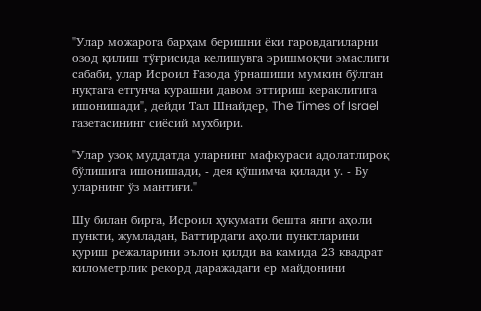"Улар можарога барҳам беришни ёки гаровдагиларни озод қилиш тўғрисида келишувга эришмоқчи эмаслиги сабаби, улар Исроил Ғазода ўрнашиши мумкин бўлган нуқтага етгунча курашни давом эттириш кераклигига ишонишади", дейди Тал Шнайдер, The Times of Israel газетасининг сиёсий мухбири.

"Улар узоқ муддатда уларнинг мафкураси адолатлироқ бўлишига ишонишади, - дея қўшимча қилади у. - Бу уларнинг ўз мантиғи."

Шу билан бирга, Исроил ҳукумати бешта янги аҳоли пункти, жумладан, Баттирдаги аҳоли пунктларини қуриш режаларини эълон қилди ва камида 23 квадрат километрлик рекорд даражадаги ер майдонини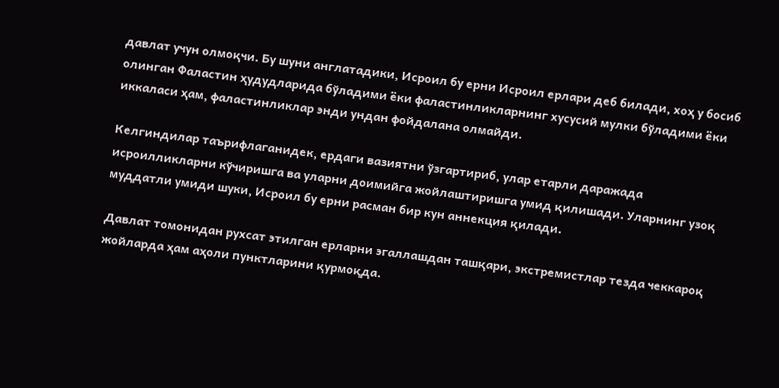давлат учун олмоқчи. Бу шуни англатадики, Исроил бу ерни Исроил ерлари деб билади, хоҳ у босиб олинган Фаластин ҳудудларида бўладими ёки фаластинликларнинг хусусий мулки бўладими ёки иккаласи ҳам, фаластинликлар энди ундан фойдалана олмайди.

Келгиндилар таърифлаганидек, ердаги вазиятни ўзгартириб, улар етарли даражада исроилликларни кўчиришга ва уларни доимийга жойлаштиришга умид қилишади. Уларнинг узоқ муддатли умиди шуки, Исроил бу ерни расман бир кун аннекция қилади.

Давлат томонидан рухсат этилган ерларни эгаллашдан ташқари, экстремистлар тезда чеккароқ жойларда ҳам аҳоли пунктларини қурмоқда.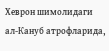Хеврон шимолидаги ал-Кануб атрофларида,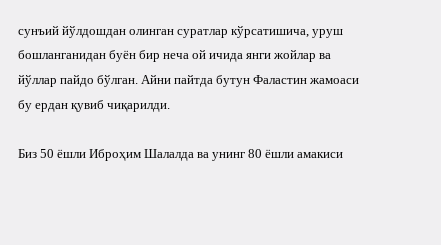сунъий йўлдошдан олинган суратлар кўрсатишича, уруш бошланганидан буён бир неча ой ичида янги жойлар ва йўллар пайдо бўлган. Айни пайтда бутун Фаластин жамоаси бу ердан қувиб чиқарилди.

Биз 50 ёшли Иброҳим Шалалда ва унинг 80 ёшли амакиси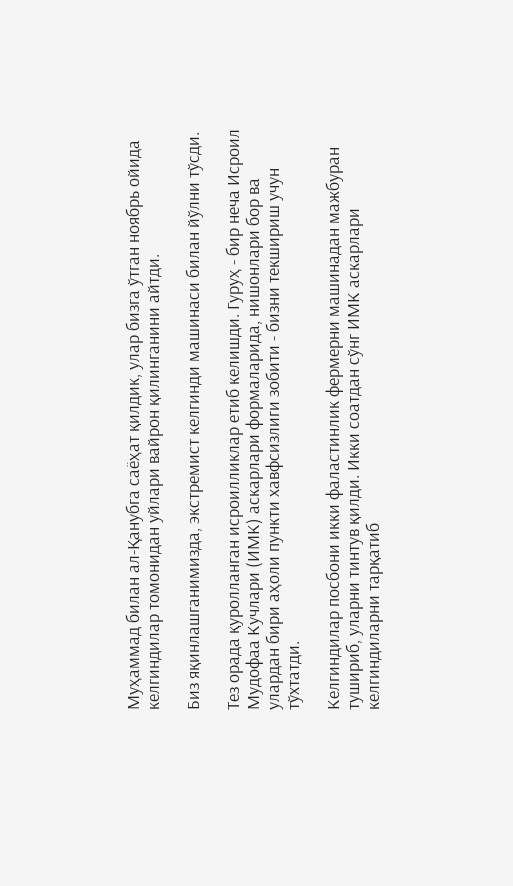Муҳаммад билан ал-Қанубга саёҳат қилдик, улар бизга ўтган ноябрь ойида келгиндилар томонидан уйлари вайрон қилинганини айтди.

Биз яқинлашганимизда, экстремист келгинди машинаси билан йўлни тўсди.

Тез орада қуролланган исроилликлар етиб келишди. Гуруҳ - бир неча Исроил Мудофаа Кучлари (ИМК) аскарлари формаларида, нишонлари бор ва улардан бири аҳоли пункти хавфсизлиги зобити - бизни текшириш учун тўхтатди.

Келгиндилар посбони икки фаластинлик фермерни машинадан мажбуран тушириб, уларни тинтув қилди. Икки соатдан сўнг ИМК аскарлари келгиндиларни тарқатиб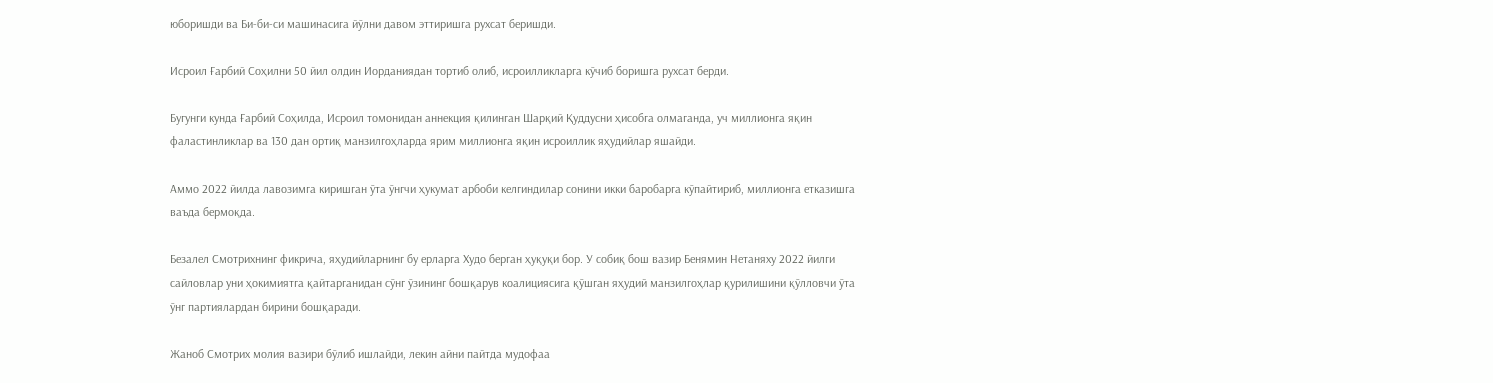юборишди ва Би-би-си машинасига йўлни давом эттиришга рухсат беришди.

Исроил Ғарбий Соҳилни 50 йил олдин Иорданиядан тортиб олиб, исроилликларга кўчиб боришга рухсат берди.

Бугунги кунда Ғарбий Соҳилда, Исроил томонидан аннекция қилинган Шарқий Қуддусни ҳисобга олмаганда, уч миллионга яқин фаластинликлар ва 130 дан ортиқ манзилгоҳларда ярим миллионга яқин исроиллик яҳудийлар яшайди.

Аммо 2022 йилда лавозимга киришган ўта ўнгчи ҳукумат арбоби келгиндилар сонини икки баробарга кўпайтириб, миллионга етказишга ваъда бермоқда.

Безалел Смотрихнинг фикрича, яҳудийларнинг бу ерларга Худо берган ҳуқуқи бор. У собиқ бош вазир Бенямин Нетаняху 2022 йилги сайловлар уни ҳокимиятга қайтарганидан сўнг ўзининг бошқарув коалициясига қўшган яҳудий манзилгоҳлар қурилишини қўлловчи ўта ўнг партиялардан бирини бошқаради.

Жаноб Смотрих молия вазири бўлиб ишлайди, лекин айни пайтда мудофаа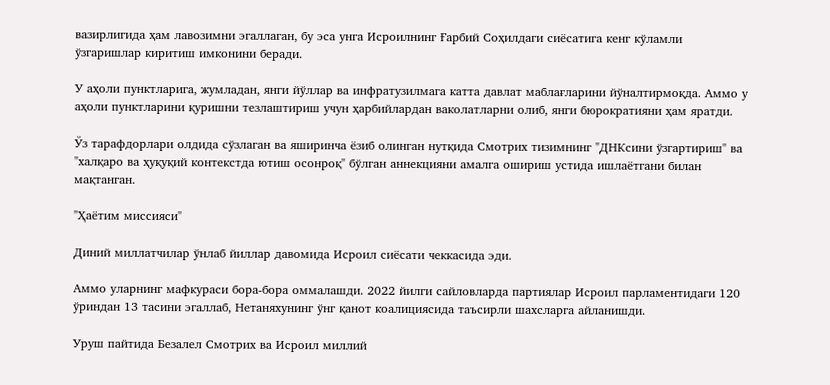вазирлигида ҳам лавозимни эгаллаган, бу эса унга Исроилнинг Ғарбий Соҳилдаги сиёсатига кенг кўламли ўзгаришлар киритиш имконини беради.

У аҳоли пунктларига, жумладан, янги йўллар ва инфратузилмага катта давлат маблағларини йўналтирмоқда. Аммо у аҳоли пунктларини қуришни тезлаштириш учун ҳарбийлардан ваколатларни олиб, янги бюрократияни ҳам яратди.

Ўз тарафдорлари олдида сўзлаган ва яширинча ёзиб олинган нутқида Смотрих тизимнинг "ДНКсини ўзгартириш" ва "халқаро ва ҳуқуқий контекстда ютиш осонроқ" бўлган аннекцияни амалга ошириш устида ишлаётгани билан мақтанган.

"Ҳаётим миссияси"

Диний миллатчилар ўнлаб йиллар давомида Исроил сиёсати чеккасида эди.

Аммо уларнинг мафкураси бора-бора оммалашди. 2022 йилги сайловларда партиялар Исроил парламентидаги 120 ўриндан 13 тасини эгаллаб, Нетаняхунинг ўнг қанот коалициясида таъсирли шахсларга айланишди.

Уруш пайтида Безалел Смотрих ва Исроил миллий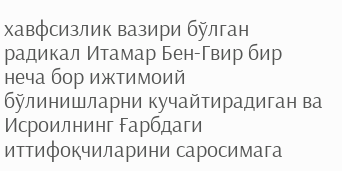хавфсизлик вазири бўлган радикал Итамар Бен-Гвир бир неча бор ижтимоий бўлинишларни кучайтирадиган ва Исроилнинг Ғарбдаги иттифоқчиларини саросимага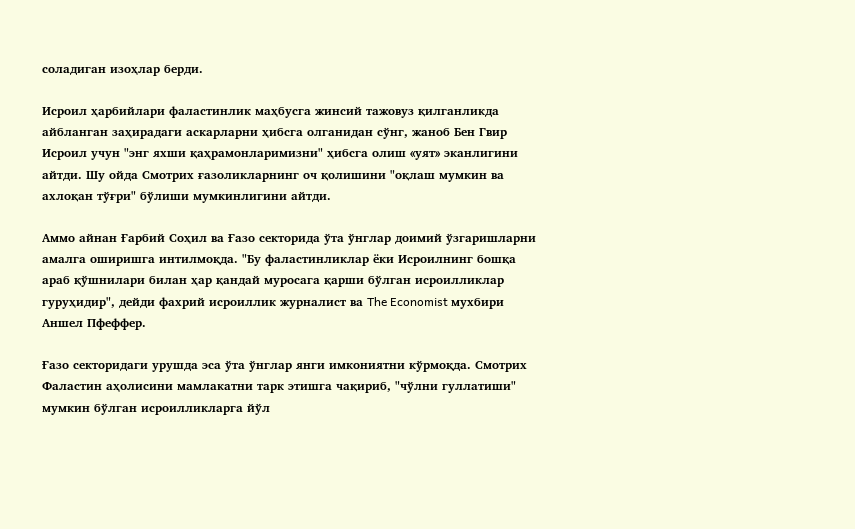соладиган изоҳлар берди.

Исроил ҳарбийлари фаластинлик маҳбусга жинсий тажовуз қилганликда айбланган заҳирадаги аскарларни ҳибсга олганидан сўнг, жаноб Бен Гвир Исроил учун "энг яхши қаҳрамонларимизни" ҳибсга олиш «уят» эканлигини айтди. Шу ойда Смотрих ғазоликларнинг оч қолишини "оқлаш мумкин ва ахлоқан тўғри" бўлиши мумкинлигини айтди.

Аммо айнан Ғарбий Соҳил ва Ғазо секторида ўта ўнглар доимий ўзгаришларни амалга оширишга интилмоқда. "Бу фаластинликлар ёки Исроилнинг бошқа араб қўшнилари билан ҳар қандай муросага қарши бўлган исроилликлар гуруҳидир", дейди фахрий исроиллик журналист ва The Economist мухбири Аншел Пфеффер.

Ғазо секторидаги урушда эса ўта ўнглар янги имкониятни кўрмоқда. Смотрих Фаластин аҳолисини мамлакатни тарк этишга чақириб, "чўлни гуллатиши" мумкин бўлган исроилликларга йўл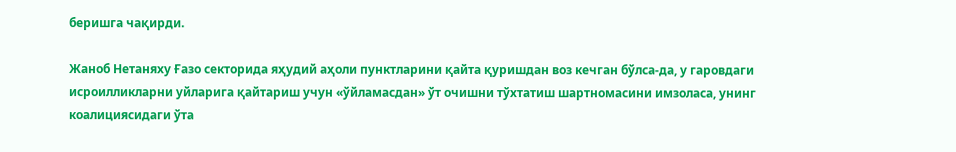беришга чақирди.

Жаноб Нетаняху Ғазо секторида яҳудий аҳоли пунктларини қайта қуришдан воз кечган бўлса-да, у гаровдаги исроилликларни уйларига қайтариш учун «ўйламасдан» ўт очишни тўхтатиш шартномасини имзоласа, унинг коалициясидаги ўта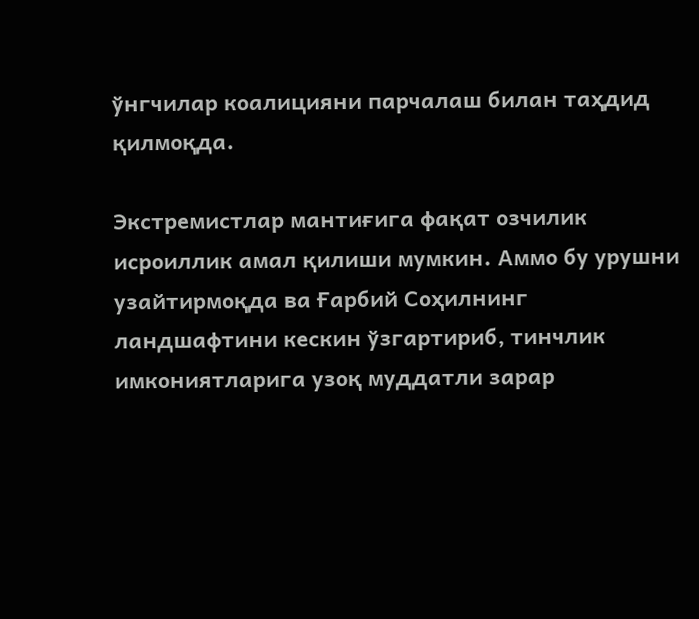ўнгчилар коалицияни парчалаш билан таҳдид қилмоқда.

Экстремистлар мантиғига фақат озчилик исроиллик амал қилиши мумкин. Аммо бу урушни узайтирмоқда ва Ғарбий Соҳилнинг ландшафтини кескин ўзгартириб, тинчлик имкониятларига узоқ муддатли зарар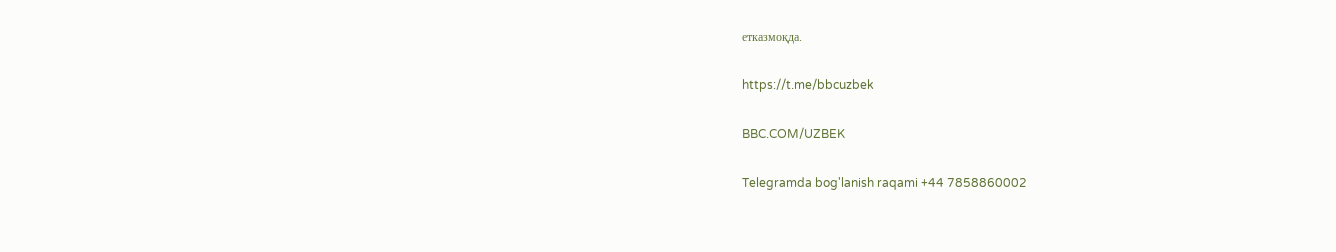етказмоқда.

https://t.me/bbcuzbek

BBC.COM/UZBEK

Telegramda bog'lanish raqami +44 7858860002